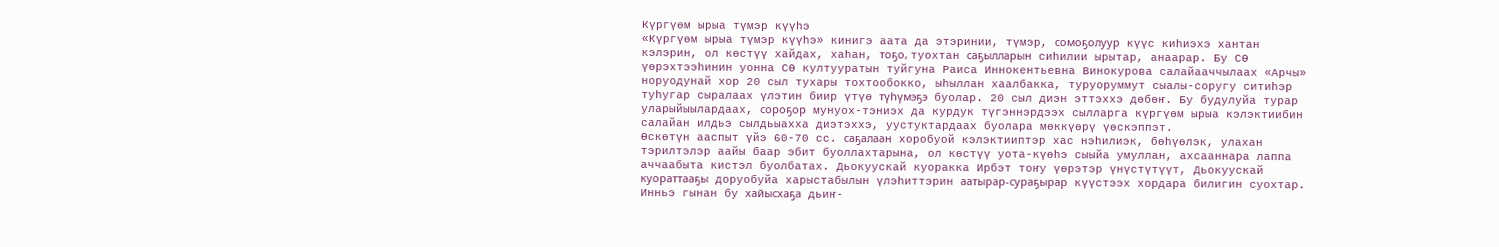Күргүөм ырыа түмэр күүһэ
«Күргүөм ырыа түмэр күүһэ» кинигэ аата да этэринии, түмэр, сомоҕолуур күүс киһиэхэ хантан кэлэрин, ол көстүү хайдах, хаһан, тоҕо, туохтан саҕылларын сиһилии ырытар, анаарар. Бу СӨ үөрэхтээһинин уонна СӨ култууратын туйгуна Раиса Иннокентьевна Винокурова салайааччылаах «Арчы» норуодунай хор 20 сыл тухары тохтообокко, ыһыллан хаалбакка, туруоруммут сыалы-соругу ситиһэр туһугар сыралаах үлэтин биир үтүө түһүмэҕэ буолар. 20 сыл диэн эттэххэ дөбөҥ. Бу будулуйа турар уларыйыылардаах, сороҕор мунуох-тэниэх да курдук түгэннэрдээх сылларга күргүөм ырыа кэлэктиибин салайан илдьэ сылдьыахха диэтэххэ, уустуктардаах буолара мөккүөрү үөскэппэт.
Өскөтүн ааспыт үйэ 60-70 сс. саҕалаан хоробуой кэлэктииптэр хас нэһилиэк, бөһүөлэк, улахан тэрилтэлэр аайы баар эбит буоллахтарына, ол көстүү уота-күөһэ сыыйа умуллан, ахсааннара лаппа аччаабыта кистэл буолбатах. Дьокуускай куоракка Ирбэт тоҥу үөрэтэр үнүстүтүүт, Дьокуускай куораттааҕы доруобуйа харыстабылын үлэһиттэрин аатырар-сураҕырар күүстээх хордара билигин суохтар. Инньэ гынан бу хайысхаҕа дьиҥ-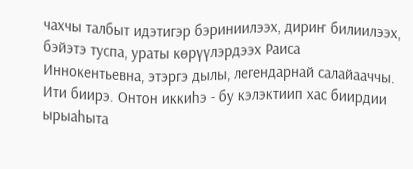чахчы талбыт идэтигэр бэриниилээх, дириҥ билиилээх, бэйэтэ туспа, ураты көрүүлэрдээх Раиса Иннокентьевна, этэргэ дылы, легендарнай салайааччы. Ити биирэ. Онтон иккиһэ - бу кэлэктиип хас биирдии ырыаһыта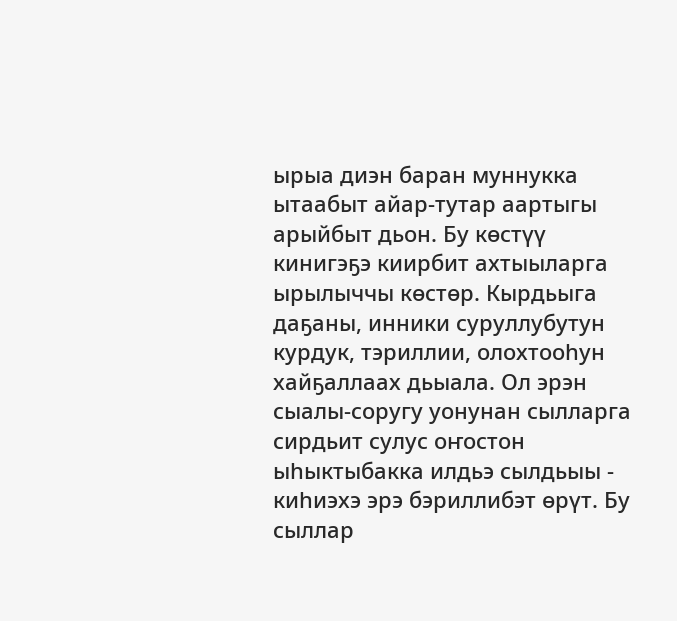ырыа диэн баран муннукка ытаабыт айар-тутар аартыгы арыйбыт дьон. Бу көстүү кинигэҕэ киирбит ахтыыларга ырылыччы көстөр. Кырдьыга даҕаны, инники суруллубутун курдук, тэриллии, олохтооһун хайҕаллаах дьыала. Ол эрэн сыалы-соругу уонунан сылларга сирдьит сулус оҥостон ыһыктыбакка илдьэ сылдьыы - киһиэхэ эрэ бэриллибэт өрүт. Бу сыллар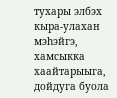тухары элбэх кыра-улахан мэһэйгэ, хамсыкка хаайтарыыга, дойдуга буола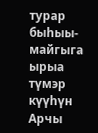турар быһыы-майгыга ырыа түмэр күүһүн Арчы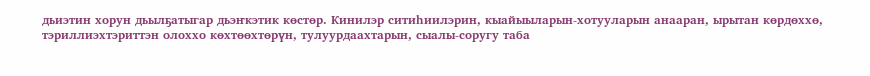дьиэтин хорун дьылҕатыгар дьэҥкэтик көстөр. Кинилэр ситиһиилэрин, кыайыыларын-хотууларын анааран, ырытан көрдөххө, тэриллиэхтэриттэн олоххо көхтөөхтөрүн, тулуурдаахтарын, сыалы-соругу таба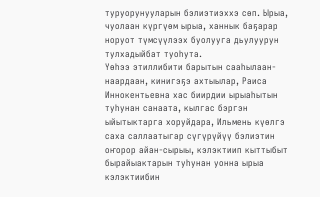туруорунууларын бэлиэтиэххэ сөп. Ырыа, чуолаан күргүөм ырыа, ханнык баҕарар норуот түмсүүлээх буолууга дьулуурун тулхадыйбат туоһута.
Үөһээ этиллибити барытын сааһылаан-наардаан, кинигэҕэ ахтыылар, Раиса Иннокентьевна хас биирдии ырыаһытын туһунан санаата, кылгас бэргэн ыйытыктарга хоруйдара, Ильмень күөлгэ саха саллаатыгар сүгүрүйүү бэлиэтин оҥорор айан-сырыы, кэлэктиип кыттыбыт бырайыактарын туһунан уонна ырыа кэлэктиибин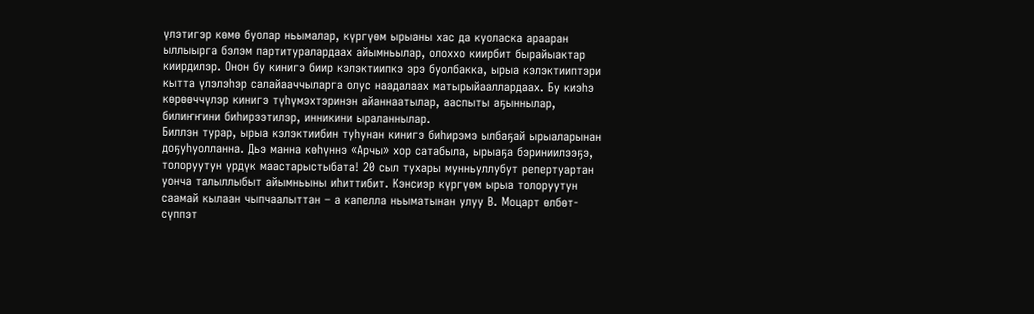үлэтигэр көмө буолар ньымалар, күргүөм ырыаны хас да куоласка арааран ыллыырга бэлэм партитуралардаах айымньылар, олоххо киирбит бырайыактар киирдилэр. Онон бу кинигэ биир кэлэктиипкэ эрэ буолбакка, ырыа кэлэктииптэри кытта үлэлэһэр салайааччыларга олус наадалаах матырыйааллардаах. Бу киэһэ көрөөччүлэр кинигэ түһүмэхтэринэн айаннаатылар, ааспыты аҕыннылар, билиҥҥини биһирээтилэр, инникини ыраланнылар.
Биллэн турар, ырыа кэлэктиибин туһунан кинигэ биһирэмэ ылбаҕай ырыаларынан доҕуһуолланна. Дьэ манна көһүннэ «Арчы» хор сатабыла, ырыаҕа бэриниилээҕэ, толоруутун үрдүк маастарыстыбата! 20 сыл тухары мунньуллубут репертуартан уонча талыллыбыт айымньыны иһиттибит. Кэнсиэр күргүөм ырыа толоруутун саамай кылаан чыпчаалыттан – а капелла ньыматынан улуу В. Моцарт өлбөт-сүппэт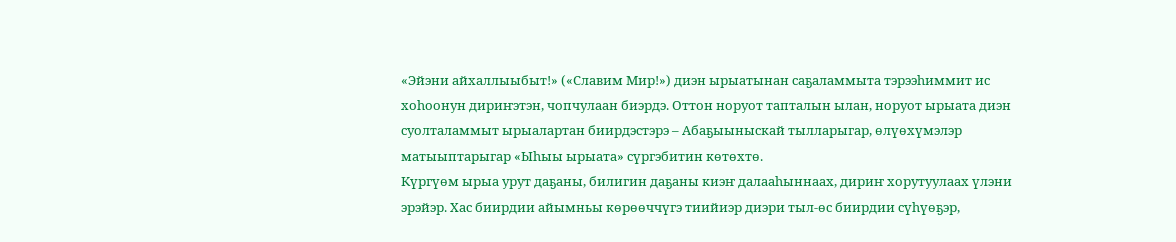«Эйэни айхаллыыбыт!» («Славим Мир!») диэн ырыатынан саҕаламмыта тэрээһиммит ис хоһоонун дириҥэтэн, чопчулаан биэрдэ. Оттон норуот тапталын ылан, норуот ырыата диэн суолталаммыт ырыалартан биирдэстэрэ – Абаҕыыныскай тылларыгар, өлүөхүмэлэр матыыптарыгар «Ыһыы ырыата» сүргэбитин көтөхтө.
Күргүөм ырыа урут даҕаны, билигин даҕаны киэҥ далааһыннаах, дириҥ хорутуулаах үлэни эрэйэр. Хас биирдии айымньы көрөөччүгэ тиийиэр диэри тыл-өс биирдии сүһүөҕэр,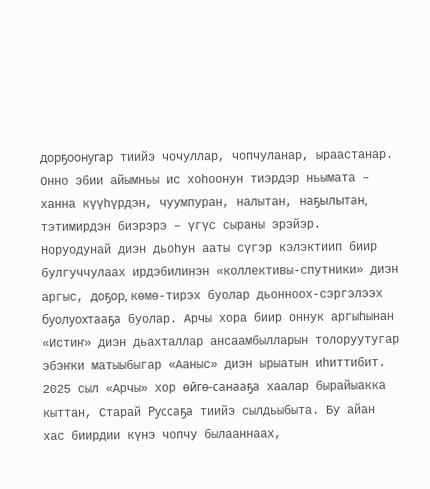дорҕоонугар тиийэ чочуллар, чопчуланар, ыраастанар. Онно эбии айымньы ис хоһоонун тиэрдэр ньымата – ханна күүһүрдэн, чуумпуран, налытан, наҕылытан, тэтимирдэн биэрэрэ – үгүс сыраны эрэйэр.
Норуодунай диэн дьоһун ааты сүгэр кэлэктиип биир булгуччулаах ирдэбилинэн «коллективы-спутники» диэн аргыс, доҕор, көмө-тирэх буолар дьонноох-сэргэлээх буолуохтааҕа буолар. Арчы хора биир оннук аргыһынан «Истиҥ» диэн дьахталлар ансаамбылларын толоруутугар эбэҥки матыыбыгар «Ааныс» диэн ырыатын иһиттибит.
2025 сыл «Арчы» хор өйгө-санааҕа хаалар бырайыакка кыттан, Старай Руссаҕа тиийэ сылдьыбыта. Бу айан хас биирдии күнэ чопчу былааннаах,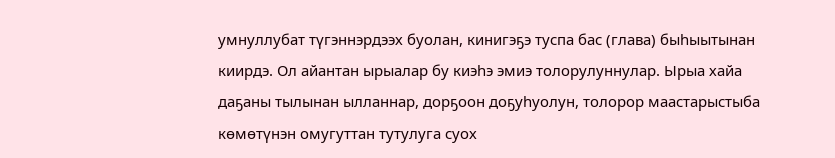умнуллубат түгэннэрдээх буолан, кинигэҕэ туспа бас (глава) быһыытынан киирдэ. Ол айантан ырыалар бу киэһэ эмиэ толорулуннулар. Ырыа хайа даҕаны тылынан ылланнар, дорҕоон доҕуһуолун, толорор маастарыстыба көмөтүнэн омугуттан тутулуга суох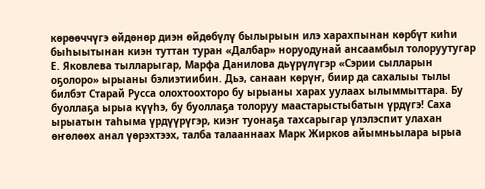көрөөччүгэ өйдөнөр диэн өйдөбүлү былырыын илэ харахпынан көрбүт киһи быһыытынан киэн туттан туран «Далбар» норуодунай ансаамбыл толоруутугар Е. Яковлева тылларыгар, Марфа Данилова дьүрүлүгэр «Сэрии сылларын оҕолоро» ырыаны бэлиэтиибин. Дьэ, санаан көрүҥ, биир да сахалыы тылы билбэт Старай Русса олохтоохторо бу ырыаны харах уулаах ылыммыттара. Бу буоллаҕа ырыа күүһэ, бу буоллаҕа толоруу маастарыстыбатын үрдүгэ! Саха ырыатын таһыма үрдүүрүгэр, киэҥ туонаҕа тахсарыгар үлэлэспит улахан өҥөлөөх анал үөрэхтээх, талба талааннаах Марк Жирков айымньылара ырыа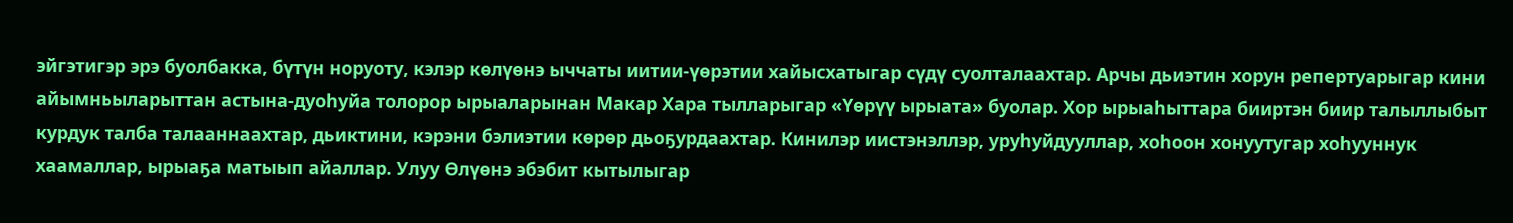эйгэтигэр эрэ буолбакка, бүтүн норуоту, кэлэр көлүөнэ ыччаты иитии-үөрэтии хайысхатыгар сүдү суолталаахтар. Арчы дьиэтин хорун репертуарыгар кини айымньыларыттан астына-дуоһуйа толорор ырыаларынан Макар Хара тылларыгар «Үөрүү ырыата» буолар. Хор ырыаһыттара бииртэн биир талыллыбыт курдук талба талааннаахтар, дьиктини, кэрэни бэлиэтии көрөр дьоҕурдаахтар. Кинилэр иистэнэллэр, уруһуйдууллар, хоһоон хонуутугар хоһууннук хаамаллар, ырыаҕа матыып айаллар. Улуу Өлүөнэ эбэбит кытылыгар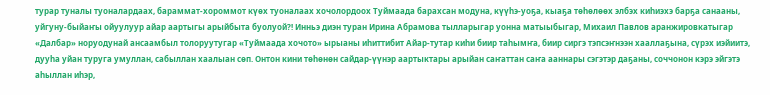турар туналы туоналардаах, бараммат-хороммот күөх туоналаах хочолордоох Туймаада барахсан модуна, күүһэ-уоҕа, кыаҕа төһөлөөх элбэх киһиэхэ барҕа санааны, уйгуну-быйаҥы ойуулуур айар аартыгы арыйбыта буолуой?! Инньэ диэн туран Ирина Абрамова тылларыгар уонна матыыбыгар, Михаил Павлов аранжировкатыгар «Далбар» норуодунай ансаамбыл толоруутугар «Туймаада хочото» ырыаны иһиттибит Айар-тутар киһи биир таһымҥа, биир сиргэ тэпсэҥнээн хааллаҕына, сүрэх иэйиитэ, дууһа уйан туруга умуллан, сабыллан хаалыан сөп. Онтон кини төһөнөн сайдар-үүнэр аартыктары арыйан саҥаттан саҥа ааннары сэгэтэр даҕаны, соччонон кэрэ эйгэтэ аһыллан иһэр,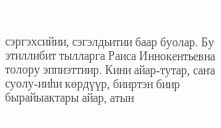сэргэхсийии, сэгэлдьитии баар буолар. Бу этиллибит тылларга Раиса Иннокентьевна толору эппиэттиир. Кини айар-тутар, саҥа суолу-ииһи көрдүүр, бииртэн биир бырайыактары айар, атын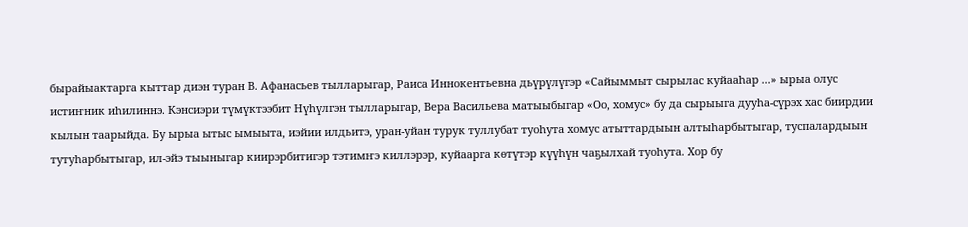бырайыактарга кыттар диэн туран В. Афанасьев тылларыгар, Раиса Иннокентьевна дьүрүлүгэр «Сайыммыт сырылас куйааһар ...» ырыа олус истиҥник иһилиннэ. Кэнсиэри түмүктээбит Нүһүлгэн тылларыгар, Вера Васильева матыыбыгар «Оо, хомус» бу да сырыыга дууһа-сүрэх хас биирдии кылын таарыйда. Бу ырыа ытыс ымыыта, иэйии илдьитэ, уран-уйан турук туллубат туоһута хомус атыттардыын алтыһарбытыгар, туспалардыын тутуһарбытыгар, ил-эйэ тыыныгар киирэрбитигэр тэтимҥэ киллэрэр, куйаарга көтүтэр күүһүн чаҕылхай туоһута. Хор бу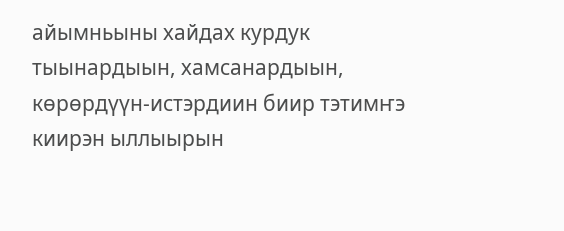айымньыны хайдах курдук тыынардыын, хамсанардыын, көрөрдүүн-истэрдиин биир тэтимҥэ киирэн ыллыырын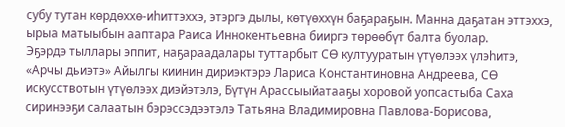субу тутан көрдөххө-иһиттэххэ, этэргэ дылы, көтүөххүн баҕараҕын. Манна даҕатан эттэххэ, ырыа матыыбын ааптара Раиса Иннокентьевна бииргэ төрөөбүт балта буолар.
Эҕэрдэ тыллары эппит, наҕараадалары туттарбыт СӨ култууратын үтүөлээх үлэһитэ, «Арчы дьиэтэ» Айылгы киинин дириэктэрэ Лариса Константиновна Андреева, СӨ искусствотын үтүөлээх диэйэтэлэ, Бүтүн Арассыыйатааҕы хоровой уопсастыба Саха сиринээҕи салаатын бэрэссэдээтэлэ Татьяна Владимировна Павлова-Борисова,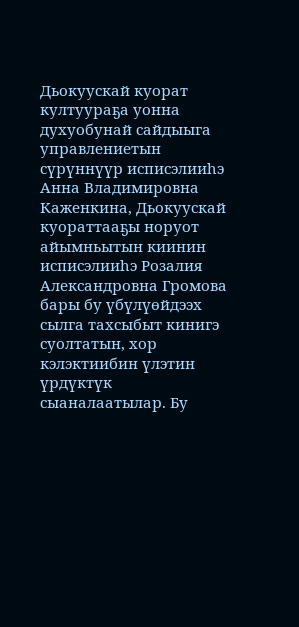Дьокуускай куорат култуураҕа уонна духуобунай сайдыыга управлениетын сүрүннүүр исписэлииһэ Анна Владимировна Каженкина, Дьокуускай куораттааҕы норуот айымньытын киинин исписэлииһэ Розалия Александровна Громова бары бу үбүлүөйдээх сылга тахсыбыт кинигэ суолтатын, хор кэлэктиибин үлэтин үрдүктүк сыаналаатылар. Бу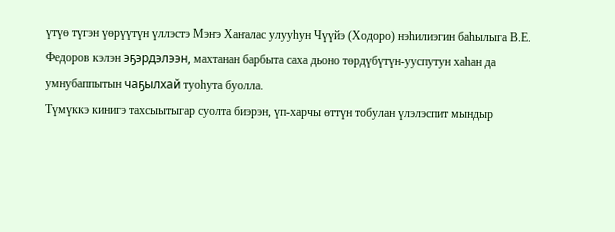үтүө түгэн үөрүүтүн үллэстэ Мэҥэ Хаҥалас улууһун Чүүйэ (Ходоро) нэһилиэгин баһылыга В.Е. Федоров кэлэн эҕэрдэлээн, махтанан барбыта саха дьоно төрдүбүтүн-ууспутун хаһан да умнубаппытын чаҕылхай туоһута буолла.
Түмүккэ кинигэ тахсыытыгар суолта биэрэн, үп-харчы өттүн тобулан үлэлэспит мындыр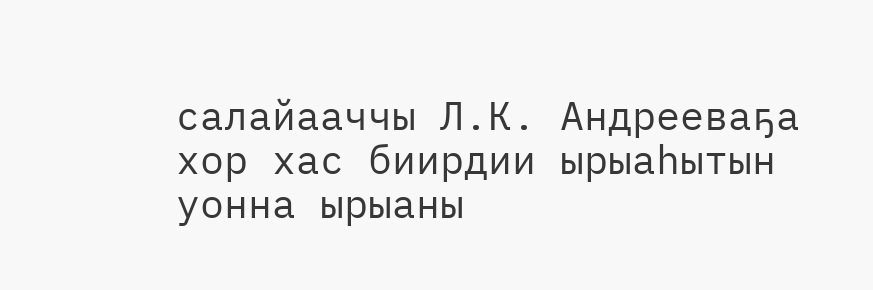салайааччы Л.К. Андрееваҕа хор хас биирдии ырыаһытын уонна ырыаны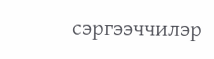сэргээччилэр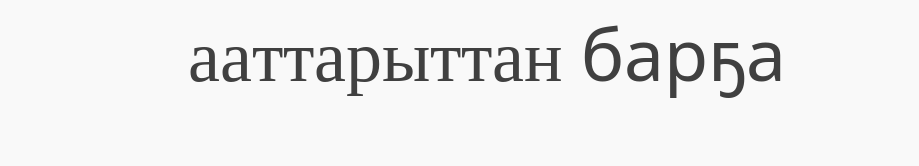ааттарыттан барҕа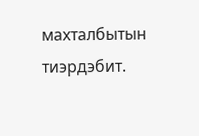махталбытын тиэрдэбит.